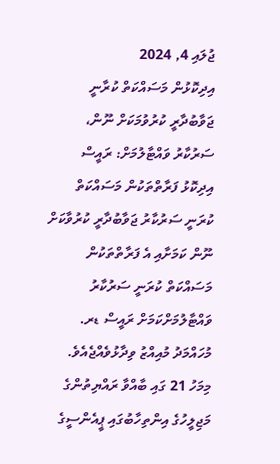ޖުލައި 4, 2024
އިދިކޮޅުން މަސައްކަތް ކުރާނީ ޖަވާބުދާރީ ކުރުވުމަކަށް ނޫން، ސަރުކާރު ވައްޓާލުމަށް: ރައީސް
އިދިކޮޅު ފަރާތްތަކުން މަސައްކަތް ކުރަނީ ސަރުކާރު ޖަވާބުދާރީ ކުރުވާކަށް ނޫން ކަމަށާއި އެ ފަރާތްތަކުން މަސައްކަތް ކުރަނީ ސަރުކާރު ވައްޓާލުމަށްކަމަށް ރައީސް ޑރ. މުހައްމަދު މުއިއްޒު ވިދާޅުވެއްޖެއެވެ.
މިމަހު 21 ގައި ބާއްވާ ރައްޔިތުންގެ މަޖިލީހުގެ އިންތިހާބުގައި ޕީއެންސީގެ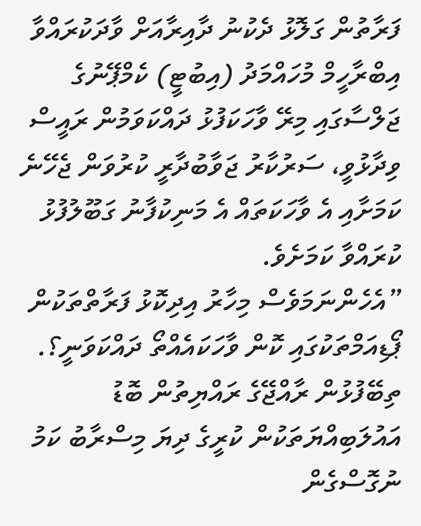ފަރާތުން ގަލޮޅު ދެކުނު ދާއިރާއަށް ވާދަކުރައްވާ އިބްރާހީމް މުހައްމަދު (އިބުޓީ) ކެމްޕޭނުގެ ޖަލްސާގައި މިރޭ ވާހަކަފުޅު ދައްކަވަމުން ރައީސް ވިދާޅުވީ، ސަރުކާރު ޖަވާބުދާރީ ކުރުވަން ޖެހޭނެ ކަމަށާއި އެ ވާހަކަތައް އެ މަނިކުފާނު ގަބޫލުފުޅު ކުރައްވާ ކަމަށެވެ.
”އެހެންނަމަވެސް މިހާރު އިދިކޮޅު ފަރާތްތަކުން ޕޯޑިއަމްތަކުގައި ކޮން ވާހަކައެއްތޯ ދައްކަވަނީ؟. ތިބޭފުޅުން ރާއްޖޭގެ ރައްޔިތުން ބޮޑު އައުލަބިއްޔަތަކުން ކުރީގެ ދިޔަ މިސްރާބު ކަމު ނުގޮސްގެން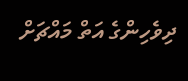ދިވެހިންގެ އަތް މައްޗަށް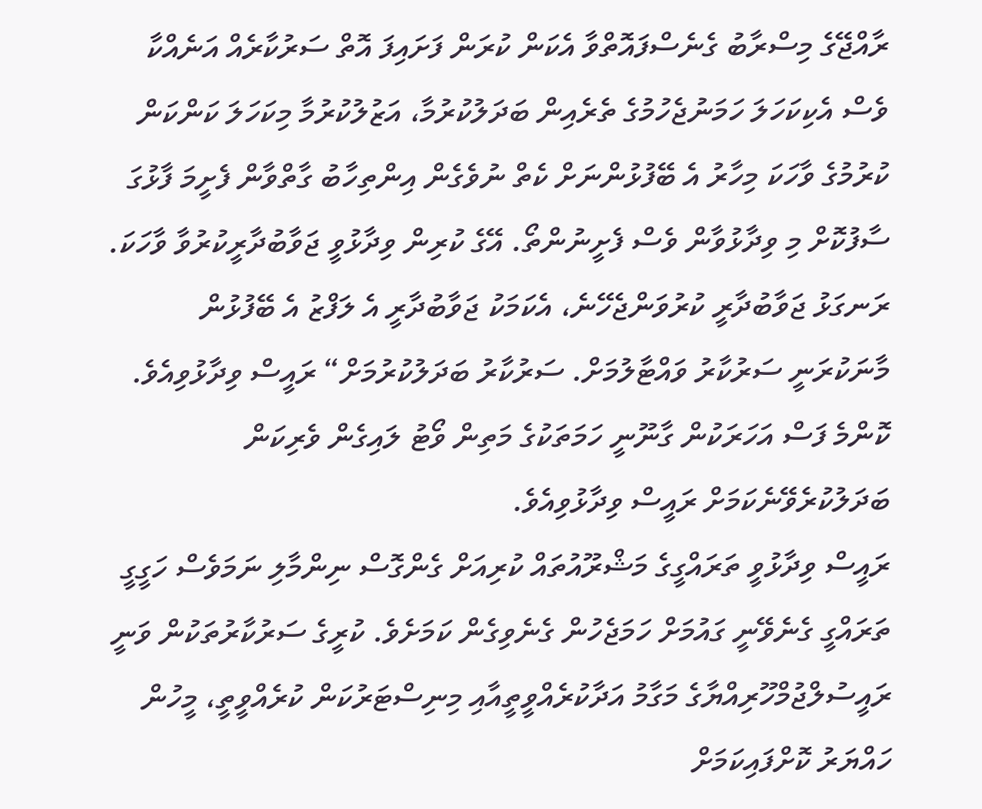ރާއްޖޭގެ މިސްރާބު ގެނެސްފައޮތްވާ އެކަން ކުރަން ފަށައިފަ އޮތް ސަރުކާރެއް އަނެއްކާ ވެސް އެކިކަހަލަ ހަމަނުޖެހުމުގެ ތެރެއިން ބަދަލުކުރުމާ، އަޒުލުކުރުމާ މިކަހަލަ ކަންކަން ކުރުމުގެ ވާހަކަ މިހާރު އެ ބޭފުޅުންނަށް ކެތް ނުވެގެން އިންތިހާބު ގާތްވާން ފެށީމަ ފާޅުގަ ސާފުކޮށް މި ވިދާޅުވާން ވެސް ފެށީނުންތޯ. އޭގެ ކުރިން ވިދާޅުވީ ޖަވާބުދާރީކުރުވާ ވާހަކަ. ރަނގަޅު ޖަވާބުދާރީ ކުރުވަންޖެހޭނެ، އެކަމަކު ޖަވާބުދާރީ އެ ލަފްޒު އެ ބޭފުޅުން މާނަކުރަނީ ސަރުކާރު ވައްޓާލުމަށް. ސަރުކާރު ބަދަލުކުރުމަށް“ ރައީސް ވިދާޅުވިއެވެ.
ކޮންމެ ފަސް އަހަރަކުން ގާނޫނީ ހަމަތަކުގެ މަތިން ވޯޓު ލައިގެން ވެރިކަން ބަދަލުކުރެވޭނެކަމަށް ރައީސް ވިދާޅުވިއެވެ.
ރައީސް ވިދާޅުވީ ތަރައްގީގެ މަޝްރޫއުތައް ކުރިއަށް ގެންގޮސް ނިންމާލި ނަމަވެސް ހަގީގީ ތަރައްގީ ގެނެވޭނީ ގައުމަށް ހަމަޖެހުން ގެނެވިގެން ކަމަށެވެ. ކުރީގެ ސަރުކާރުތަކުން ވަނީ ރައީސުލްޖުމްހޫރިއްޔާގެ މަގާމު އަދާކުރެއްވީތީއާއި މިނިސްޓަރުކަން ކުރެއްވީތީ، މީހުން ހައްޔަރު ކޮށްފައިކަމަށް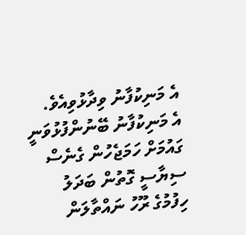އެ މަނިކުފާނު ވިދާޅުވިއެވެ.
އެ މަނިކުފާނު ބޭނުންފުޅުވަނީ ގައުމަށް ހަމަޖެހުން ގެނެސް ސިޔާސީ ގޮތުން ބަދަލު ހިފުމުގެ ރޫހު ނައްތާލަން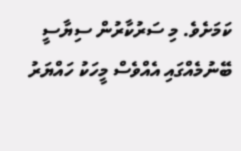ކަމަށެވެ. މި ސަރުކާރުން ސިޔާސީ ބޭނުމެއްގައި އެއްވެސް މީހަކު ހައްޔަރު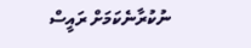ނުކުރާނެކަމަށް ރައީސް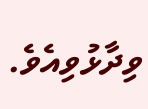ވިދާޅުވިއެވެ.